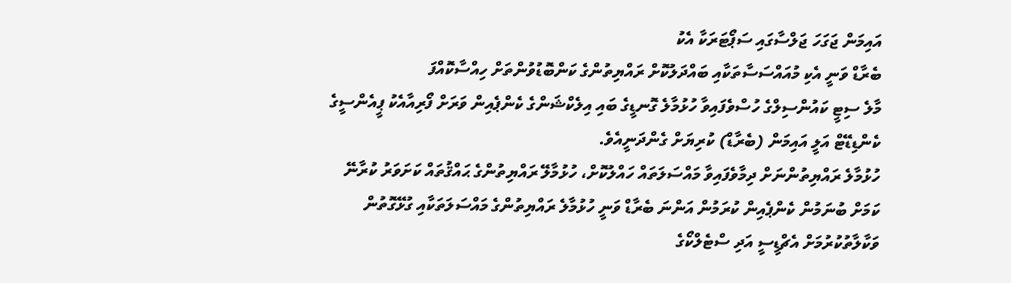އައިމަން ޖަގަހަ ޖަލްސާގައި ސަޕޯޓަރަކާ އެކު
ބެރާޑް ވަނީ އެކި މުއައްސަސާތަކާއި ބައްދަލުކޮށް ރައްޔިތުންގެ ކަންބޮޑުވުންތަށް ހިއްސާކޮއްފަ
މާލެ ސިޓީ ކައުންސިލްގެ ހުސްވެފައިވާ ހުޅުމާލެ ގޮނޑީގެ ބައި އިލެކްޝަންގެ ކެންޕެއިން ވަރަށް ފޯރިއާއެކު ޕީއެންސީގެ ކެންޑިޑޭޓް އަލީ އައިމަން (ބެރާޑް) ކުރިޔަށް ގެންދަނީއެވެ.
ހުޅުމާލެ ރައްޔިތުންނަށް ދިމާވެފައިވާ މައްސަލަތައް ހައްލުކޮށް، ހުޅުމާލޭ ރައްޔިތުންގެ ޙައްޤުތައް ކަށަވަރު ކުރާނޭ ކަމަށް ބުނަމުން ކެންޕެއިން ކުރަމުން އަންނަ ބެރާޑް ވަނީ ހުޅުމާލެ ރައްޔިތުންގެ މައްސަލަތަކާއި ގުޅޭގޮތުން ވަކާލާތުކުރުމަށް އެޗްޑީސީ އަދި ސްޓެލްކޯގެ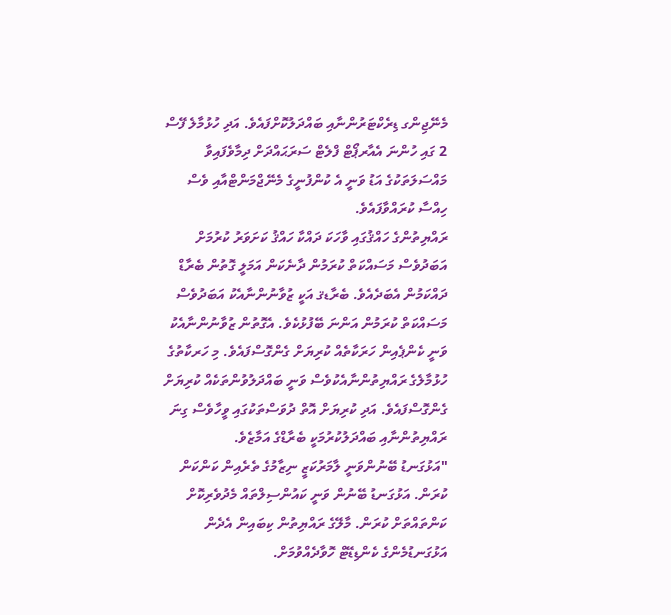މެނޭޖިންގ ޑިރެކްޓަރުންނާއި ބައްދަލުކޮށްފައެވެ. އަދި ހުޅުމާލެ ފޭސް 2 ގައި ހުންނަ އެއާރޕޯޓް ފްލެޓް ސަރަޙައްދަށް ދިމާވެފައިވާ މައްސަލަތަކުގެ އަޑު ވަނީ އެ ކުންފުނީގެ މެނޭޖްމަންޓްއާއި ވެސް ހިއްސާ ކުރައްވާފައެވެ.
ރައްޔިތުންގެ ހައްޤުގައި ވާހަކަ ދައްކާ ހައްޤު ކަށަވަރު ކުރުމަށް އަބަދުވެސް މަސައްކަތް ކުރަމުން ދާނެކަން އަމަލީ ގޮތުން ބެރާޑް ދައްކަމުން އެބަދެއެވެ. ބެރާޑޤ އަކީ ޒުވާނުންނާއެކު އަބަދުވެސް މަސައްކަތް ކުރަމުން އަންނަ ބޭފުޅުކެވެ. އެގޮތުން ޒުވާނުންނާއެކު ވަނީ ކެންޕެއިން ހަރަކާތެއް ކުރިޔަށް ގެންގޮސްފައެވެ. މި ހަރކާތުގެ ހުޅުމާލެގެ ރައްޔިތުންނާއެކުވެސް ވަނީ ބައްދަލުވުންތަކެއް ކުރިޔަށް ގެންގޮސްފައެވެ. އަދި ކުރިޔަށް އޮތް ދުވަސްތަކުގައި ވީހާވެސް ގިނަ ރައްޔިތުންނާއި ބައްދަލުކުރުމަކީ ބެރާޑްގެ އަމާޒެވެ.
"އަޅުގަނޑު ބޭނުންވަނީ ލާމަރުކަޒީ ނިޒާމުގެ ތެރެއިން ކަންކަން ކުރަން. އަޅުގަނޑު ބޭނުން ވަނީ ކައުންސިލްތައް މެދުވެރިކޮށް ކަންތައްތަށް ކުރަން. މާލޭގެ ރައްޔިތުން ކިބައިން އެދެން އަޅުގަނޑުމެންގެ ކެންޑިޑޭޓް ހޮވާދެއްވުމަށް.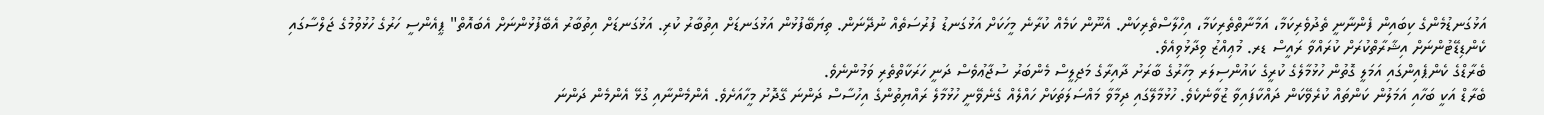އަޅުގަނޑުމެންގެ ކިބައިން ފެންނާނީ ތެދުވެރިކަމާ، އަމާނާތްތެރިކަމާ، އިހްލާސްތެރިކަން. އެނޫން ކަމެއް ކުރާނެ މީހަކަށް އަޅުގަނޑު ފުރުސަތެއް ނުދޭނަން. ތިޔަބޭފުޅުން އަޅުގަނޑަށް އިތުބާރު ކުރި. އަޅުގަނޑަށް އިތުބާރު އެބޭފުޅުންނަށް އެބައޮތް" ޕީއެންސީ ހަރުގެ ހުޅުވުމުގެ ޖަލްސާގައި ކެންޑިޑޭޓުންނަށް އިޝާރާތްކުރަށް ކުރައްވާ ރައީސް ޑރ. މުޢިއްޒު ވިދާޅުވިއެވެ.
ބެރާޑްގެ ކެންޕެއިންގައި އަމަލީ ގޮތުން ހުޅުމާލެގެ ކުރީގެ ކައުންސިލަރ މިހާރުގެ ބާރަށު ދާއިރާގެ މަޖިލީސް މެންބަރު ސުޖާޢުވެސް ދަނީ ހަރަކާތްތެރި ވަމުންނެވެ.
ބެރާޑް އަކީ ބަހާއި އަމަލުން ކަންތައް ކުރެވޭކަން ދައްކާފައިވާ ޒުވާނެކެވެ. ހުޅުމާލޭގައި ދިމާވާ މައްސަލަތަކަށް ހައްލެއް ގެނެވޭނީ ހުޅުމާލެ ރައްޔިތުންގެ އިހުސާސް ދަންނަ ގޭދޮށު މީހާއަށެވެ. އެންމެންނާއި ގުޅޭ އެންމެން ދަންނަ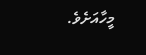މީހާއަށެވެ.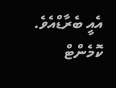އެއީ ބެރާޑްއެވެ.
ކޮމެންޓް